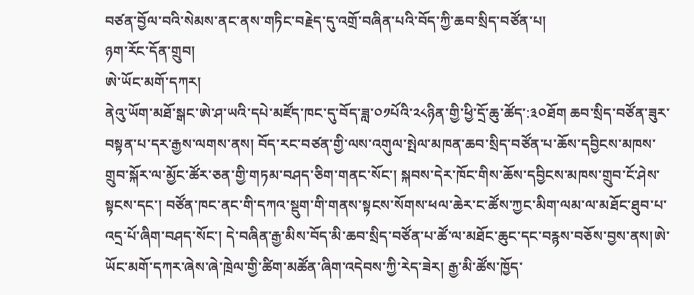བཙན་བྱོལ་བའི་སེམས་ནང་ནས་གཏིང་བརྗེད་དུ་འགྲོ་བཞིན་པའི་བོད་ཀྱི་ཆབ་སྲིད་བཙོན་པ།
ཉག་རོང་དོན་གྲུབ།
ཨེ་ཡོང་མགོ་དཀར།
ནེའུ་ཡོག་མཐོ་སྒང་ཨེ་ཤ་ཡའི་དཔེ་མཛོད་ཁང་དུ་བོད་ཟླ་༠༡པོའི་༢༨ཉིན་གྱི་ཕྱི་དྲོ་ཆུ་ཚོད་:༣༠ཐོག ཆབ་སྲིད་བཙོན་ཟུར་བསྟན་པ་དར་རྒྱས་ལགས་ནས། བོད་རང་བཙན་གྱི་ལས་འགུལ་སྤེལ་མཁན་ཆབ་སྲིད་བཙོན་པ་ཆོས་དབྱིངས་མཁས་གྲུབ་སྐོར་ལ་མྱོང་ཚོར་ཅན་གྱི་གཏམ་བཤད་ཅིག་གནང་སོང་། སྐབས་དེར་ཁོང་གིས་ཆོས་དབྱིངས་མཁས་གྲུབ་ངོ་ཤེས་སྟངས་དང་། བཙོན་ཁང་ནང་གི་དཀའ་སྡུག་གི་གནས་སྟངས་སོགས་ཕལ་ཆེར་ང་ཚོས་ཀྱང་མིག་ལམ་ལ་མཐོང་ཐུབ་པ་འདྲ་པོ་ཞིག་བཤད་སོང་། དེ་བཞིན་རྒྱ་མིས་བོད་མི་ཆབ་སྲིད་བཙོན་པ་ཚོ་ལ་མཐོང་ཆུང་དང་བརྙས་བཅོས་བྱས་ནས།ཨེ་ཡོང་མགོ་དཀར་ཞེས་ཞེ་ཁྲེལ་གྱི་ཚིག་མཚོན་ཞིག་འདེབས་ཀྱི་རེད་ཟེར། རྒྱ་མི་ཚོས་ཁྱོད་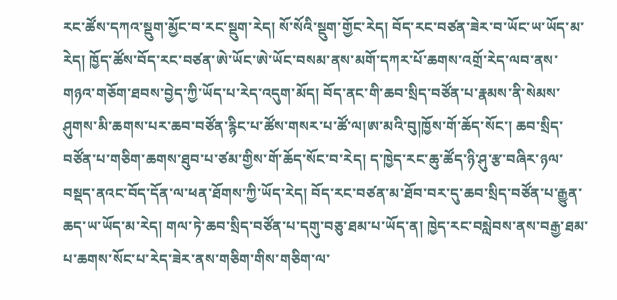རང་ཚོས་དཀའ་སྡུག་མྱོང་བ་རང་སྡུག་རེད། སོ་སོའི་སྡུག་གྱོང་རེད། བོད་རང་བཙན་ཟེར་བ་ཡོང་ཡ་ཡོད་མ་རེད། ཁྱོད་ཚོས་བོད་རང་བཙན་ཨེ་ཡོང་ཨེ་ཡོང་བསམ་ནས་མགོ་དཀར་པོ་ཆགས་འགྲོ་རེད་ལབ་ནས་གཉའ་གཅོག་ཐབས་བྱེད་ཀྱི་ཡོད་པ་རེད་འདུག་མོད། བོད་ནང་གི་ཆབ་སྲིད་བཙོན་པ་རྣམས་ནི་སེམས་ཤུགས་མི་ཆགས་པར་ཆབ་བཙོན་རྙིང་པ་ཚོས་གསར་པ་ཚོ་ལ།ཨ་མའི་བུ།ཁྱོས་གོ་ཆོད་སོང་། ཆབ་སྲིད་བཙོན་པ་གཅིག་ཆགས་ཐུབ་པ་ཙམ་གྱིས་གོ་ཆོད་སོང་བ་རེད། ད་ཁྱེད་རང་ཆུ་ཚོད་ཉི་ཤུ་རྩ་བཞིར་ཉལ་བསྡད་ནའང་བོད་དོན་ལ་ཕན་ཐོགས་ཀྱི་ཡོད་རེད། བོད་རང་བཙན་མ་ཐོབ་བར་དུ་ཆབ་སྲིད་བཙོན་པ་རྒྱུན་ཆད་ཡ་ཡོད་མ་རེད། གལ་ཏེ་ཆབ་སྲིད་བཙོན་པ་དགུ་བཅུ་ཐམ་པ་ཡོད་ན། ཁྱེད་རང་བསླེབས་ནས་བརྒྱ་ཐམ་པ་ཆགས་སོང་པ་རེད་ཟེར་ནས་གཅིག་གིས་གཅིག་ལ་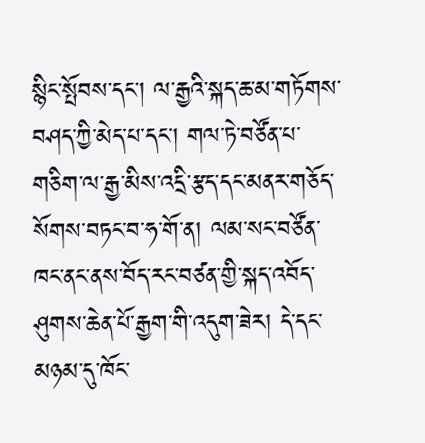སྙིང་སྤོབས་དང་། ལ་རྒྱའི་སྐད་ཆ་མ་གཏོགས་བཤད་ཀྱི་མེད་པ་དང་། གལ་ཏེ་བཙོན་པ་གཅིག་ལ་རྒྱ་མིས་འདྲི་རྩད་དང་མནར་གཅོད་སོགས་བཏང་བ་ཧ་གོ་ན། ལམ་སང་བཙོན་ཁང་ནང་ནས་བོད་རང་བཙན་གྱི་སྐད་འབོད་ཤུགས་ཆེན་པོ་རྒྱག་གི་འདུག་ཟེར། དེ་དང་མཉམ་དུ་ཁོང་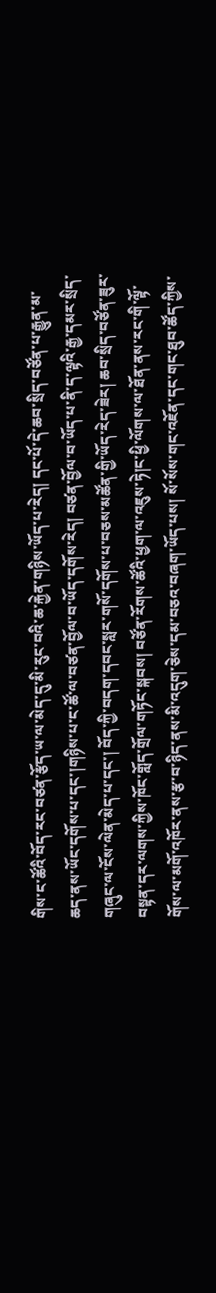གིས་ང་ཚོའི་བོད་རང་བཙན་རྩོད་ཡ་ལ་མེད་དུ་མི་རུང་བའི་ཆ་རྐྱེན་གཉིས་ཡོད་པ་རེད། དང་པོ་དེ་ཆབ་སྲིད་བཙོན་པ་རྒྱུན་མ་ཆད་ནས་ཡོང་དགོས་པ་དང་།གཉིས་པ་ང་ཚོ་ལ་བཙན་བྱོལ་བ་ཡོད་དགོས་རེད། བཙན་བྱོལ་བ་ཡོད་པ་ནི་ད་ལྟའི་རྒྱ་དམར་སྲིད་གཞུང་ལ་ངོས་ལེན་མེད་པ་དང་། བོད་ཀྱི་བདག་དབང་སླར་གསོ་དགོས་པ་བཅས་མཚོན་གྱི་ཡོད་རེད་ཟེར། ཆབ་སྲིད་བཙོན་ཟུར་བསྟན་དར་ལགས་ཀྱིས་ཁོང་གློད་གྲོལ་གཏོང་སྐབས། བཙོན་རོགས་ཚོའི་ཕྱག་ལ་འཇུས་ཏེ།ང་ཕྱི་ལོགས་ལ་ཐོན་ནས་རང་གི་ལྟོ་གོས་ལ་མགོ་འཁོར་ནས་རྩ་བ་ཉིད་ནས་མི་འདུག་ཅེས་དམ་བཅའ་བཞག་ཡོད་པས། སོ་སོས་གང་འཇོན་དང་གང་ཐུབ་ཚོད་ཀྱིས་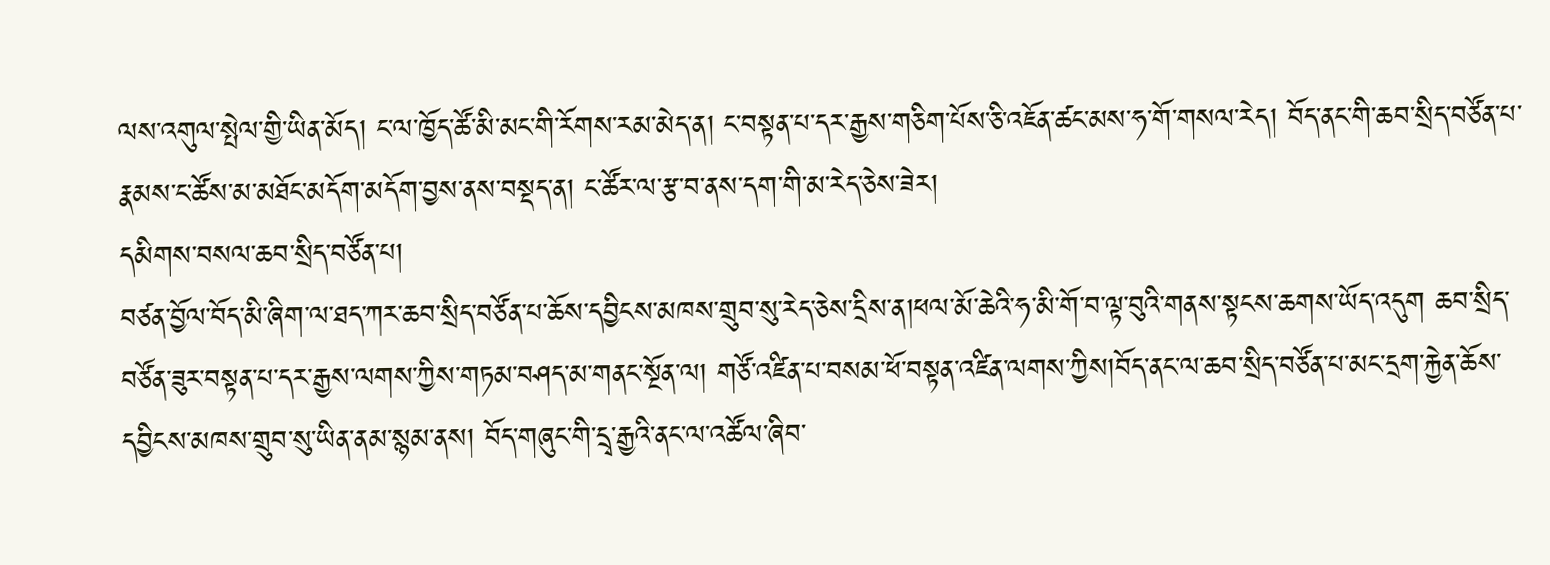ལས་འགུལ་སྤེལ་གྱི་ཡིན་མོད། ང་ལ་ཁྱོད་ཚོ་མི་མང་གི་རོགས་རམ་མེད་ན། ང་བསྟན་པ་དར་རྒྱས་གཅིག་པོས་ཅི་འཇོན་ཚང་མས་ཧ་གོ་གསལ་རེད། བོད་ནང་གི་ཆབ་སྲིད་བཙོན་པ་རྣམས་ང་ཚོས་མ་མཐོང་མདོག་མདོག་བྱས་ནས་བསྡད་ན། ང་ཚོར་ལ་རྩ་བ་ནས་དག་གི་མ་རེད་ཅེས་ཟེར།
དམིགས་བསལ་ཆབ་སྲིད་བཙོན་པ།
བཙན་བྱོལ་བོད་མི་ཞིག་ལ་ཐད་ཀར་ཆབ་སྲིད་བཙོན་པ་ཆོས་དབྱིངས་མཁས་གྲུབ་སུ་རེད་ཅེས་དྲིས་ན།ཕལ་མོ་ཆེའི་ཧ་མི་གོ་བ་ལྟ་བུའི་གནས་སྟངས་ཆགས་ཡོད་འདུག ཆབ་སྲིད་བཙོན་ཟུར་བསྟན་པ་དར་རྒྱས་ལགས་ཀྱིས་གཏམ་བཤད་མ་གནང་སྔོན་ལ། གཙོ་འཛིན་པ་བསམ་ཕོ་བསྟན་འཛིན་ལགས་ཀྱིས།བོད་ནང་ལ་ཆབ་སྲིད་བཙོན་པ་མང་དྲག་རྐྱེན་ཆོས་དབྱིངས་མཁས་གྲུབ་སུ་ཡིན་ནམ་སྙམ་ནས། བོད་གཞུང་གི་དྲྭ་རྒྱའི་ནང་ལ་འཚོལ་ཞིབ་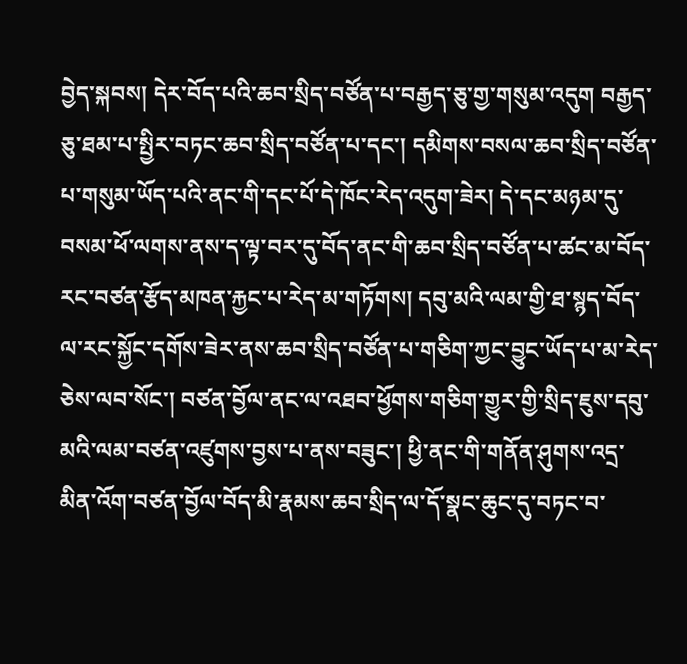བྱེད་སྐབས། དེར་བོད་པའི་ཆབ་སྲིད་བཙོན་པ་བརྒྱད་ཅུ་གྱ་གསུམ་འདུག བརྒྱད་ཅུ་ཐམ་པ་སྤྱིར་བཏང་ཆབ་སྲིད་བཙོན་པ་དང་། དམིགས་བསལ་ཆབ་སྲིད་བཙོན་པ་གསུམ་ཡོད་པའི་ནང་གི་དང་པོ་དེ་ཁོང་རེད་འདུག་ཟེར། དེ་དང་མཉམ་དུ་བསམ་ཕོ་ལགས་ནས་ད་ལྟ་བར་དུ་བོད་ནང་གི་ཆབ་སྲིད་བཙོན་པ་ཚང་མ་བོད་རང་བཙན་རྩོད་མཁན་རྐྱང་པ་རེད་མ་གཏོགས། དབུ་མའི་ལམ་གྱི་ཐ་སྙད་བོད་ལ་རང་སྐྱོང་དགོས་ཟེར་ནས་ཆབ་སྲིད་བཙོན་པ་གཅིག་ཀྱང་བྱུང་ཡོད་པ་མ་རེད་ཅེས་ལབ་སོང་། བཙན་བྱོལ་ནང་ལ་འཐབ་ཕྱོགས་གཅིག་གྱུར་གྱི་སྲིད་ཇུས་དབུ་མའི་ལམ་བཙན་འཛུགས་བྱས་པ་ནས་བཟུང་། ཕྱི་ནང་གི་གནོན་ཤུགས་འདྲ་མིན་འོག་བཙན་བྱོལ་བོད་མི་རྣམས་ཆབ་སྲིད་ལ་དོ་སྣང་ཆུང་དུ་བཏང་བ་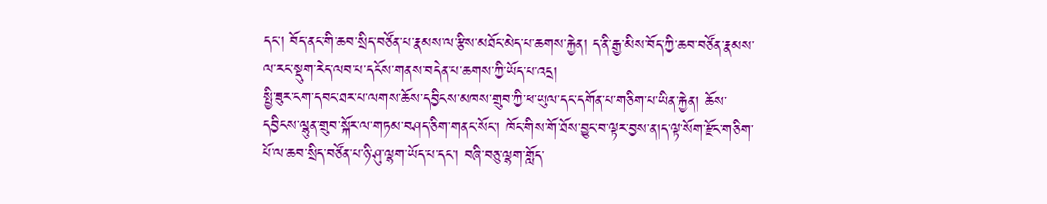དང་། བོད་ནང་གི་ཆབ་སྲིད་བཙོན་པ་རྣམས་ལ་རྩིས་མཐོང་མེད་པ་ཆགས་རྐྱེན། ད་ནི་རྒྱ་མིས་བོད་ཀྱི་ཆབ་བཙོན་རྣམས་ལ་རང་སྡུག་རེད་ལབ་པ་དངོས་གནས་བདེན་པ་ཆགས་ཀྱི་ཡོད་པ་འདྲ།
སྤྱི་ཟུར་ངག་དབང་ཐར་པ་ལགས་ཆོས་དབྱིངས་མཁས་གྲུབ་ཀྱི་ཕ་ཡུལ་དང་དགོན་པ་གཅིག་པ་ཡིན་རྐྱེན། ཆོས་དབྱིངས་ལྷུན་གྲུབ་སྐོར་ལ་གཏམ་བཤད་ཅིག་གནང་སོང་། ཁོང་གིས་གོ་ཐོས་བྱུང་བ་ལྟར་བྱས་ན།ད་ལྟ་སོག་རྫོང་གཅིག་པོ་ལ་ཆབ་སྲིད་བཙོན་པ་ཉི་ཤུ་ལྷག་ཡོད་པ་དང་། བཞི་བཅུ་ལྷག་གློད་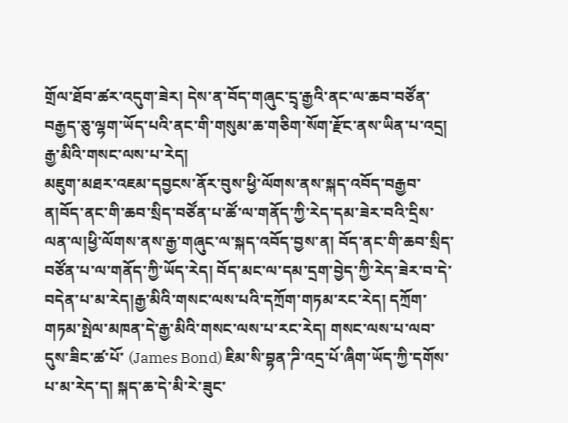གྲོལ་ཐོབ་ཚར་འདུག་ཟེར། དེས་ན་བོད་གཞུང་དྲྭ་རྒྱའི་ནང་ལ་ཆབ་བཙོན་བརྒྱད་ཅུ་ལྷག་ཡོད་པའི་ནང་གི་གསུམ་ཆ་གཅིག་སོག་རྫོང་ནས་ཡིན་པ་འདྲ།
རྒྱ་མིའི་གསང་ལས་པ་རེད།
མཇུག་མཐར་འཇམ་དབྱངས་ནོར་བུས་ཕྱི་ལོགས་ནས་སྐད་འབོད་བརྒྱབ་ན།བོད་ནང་གི་ཆབ་སྲིད་བཙོན་པ་ཚོ་ལ་གནོད་ཀྱི་རེད་དམ་ཟེར་བའི་དྲིས་ལན་ལ།ཕྱི་ལོགས་ནས་རྒྱ་གཞུང་ལ་སྐད་འབོད་བྱས་ན། བོད་ནང་གི་ཆབ་སྲིད་བཙོན་པ་ལ་གནོད་ཀྱི་ཡོད་རེད། བོད་མང་ལ་དམ་དྲག་བྱེད་ཀྱི་རེད་ཟེར་བ་དེ་བདེན་པ་མ་རེད།རྒྱ་མིའི་གསང་ལས་པའི་དཀྲོག་གཏམ་རང་རེད། དཀྲོག་གཏམ་སྤེལ་མཁན་དེ་རྒྱ་མིའི་གསང་ལས་པ་རང་རེད། གསང་ལས་པ་ལབ་དུས་ཟིང་ཚ་པོ་ (James Bond) ཇིམ་སི་བྷན་ཌི་འདྲ་པོ་ཞིག་ཡོད་ཀྱི་དགོས་པ་མ་རེད་ད། སྐད་ཆ་དེ་མི་རེ་ཟུང་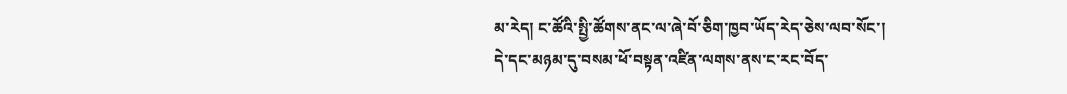མ་རེད། ང་ཚོའི་སྤྱི་ཚོགས་ནང་ལ་ཞེ་བོ་ཅིག་ཁྱབ་ཡོད་རེད་ཅེས་ལབ་སོང་།
དེ་དང་མཉམ་དུ་བསམ་ཕོ་བསྟན་འཛིན་ལགས་ནས་ང་རང་བོད་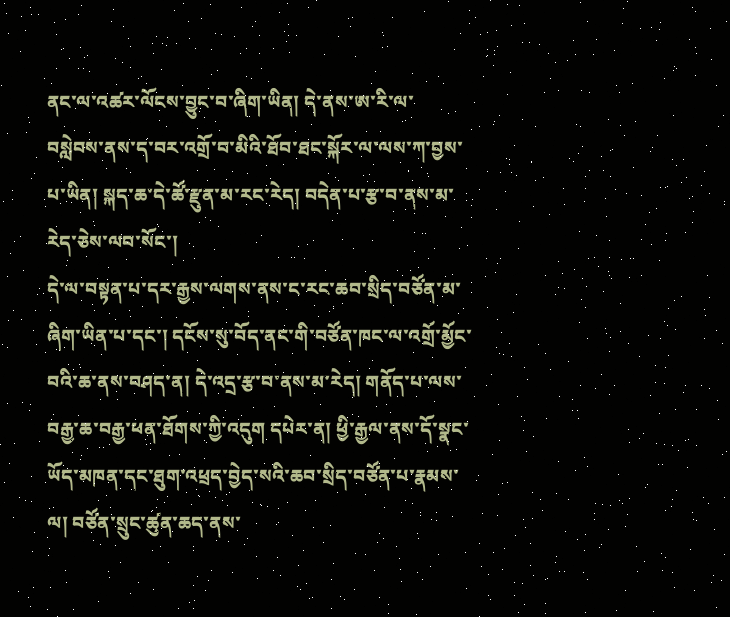ནང་ལ་འཚར་ལོངས་བྱུང་བ་ཞིག་ཡིན། དེ་ནས་ཨ་རི་ལ་བསླེབས་ནས་ད་བར་འགྲོ་བ་མིའི་ཐོབ་ཐང་སྐོར་ལ་ལས་ཀ་བྱས་པ་ཡིན། སྐད་ཆ་དེ་ཚོ་རྫུན་མ་རང་རེད། བདེན་པ་རྩ་བ་ནས་མ་རེད་ཅེས་ལབ་སོང་།
དེ་ལ་བསྟན་པ་དར་རྒྱས་ལགས་ནས་ང་རང་ཆབ་སྲིད་བཙོན་མ་ཞིག་ཡིན་པ་དང་། དངོས་སུ་བོད་ནང་གི་བཙོན་ཁང་ལ་འགྲོ་མྱོང་བའི་ཆ་ནས་བཤད་ན། དེ་འདྲ་རྩ་བ་ནས་མ་རེད། གནོད་པ་ལས་བརྒྱ་ཆ་བརྒྱ་ཕན་ཐོགས་ཀྱི་འདུག དཔེར་ན། ཕྱི་རྒྱལ་ནས་དོ་སྣང་ཡོད་མཁན་དང་ཐུག་འཕྲད་བྱེད་སའི་ཆབ་སྲིད་བཙོན་པ་རྣམས་ལ། བཙོན་སྲུང་ཚུན་ཆད་ནས་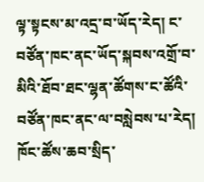ལྟ་སྟངས་མ་འདྲ་བ་ཡོད་རེད། ང་བཙོན་ཁང་ནང་ཡོད་སྐབས་འགྲོ་བ་མིའི་ཐོབ་ཐང་ལྷན་ཚོགས་ང་ཚོའི་བཙོན་ཁང་ནང་ལ་བསླེབས་པ་རེད། ཁོང་ཚོས་ཆབ་སྲིད་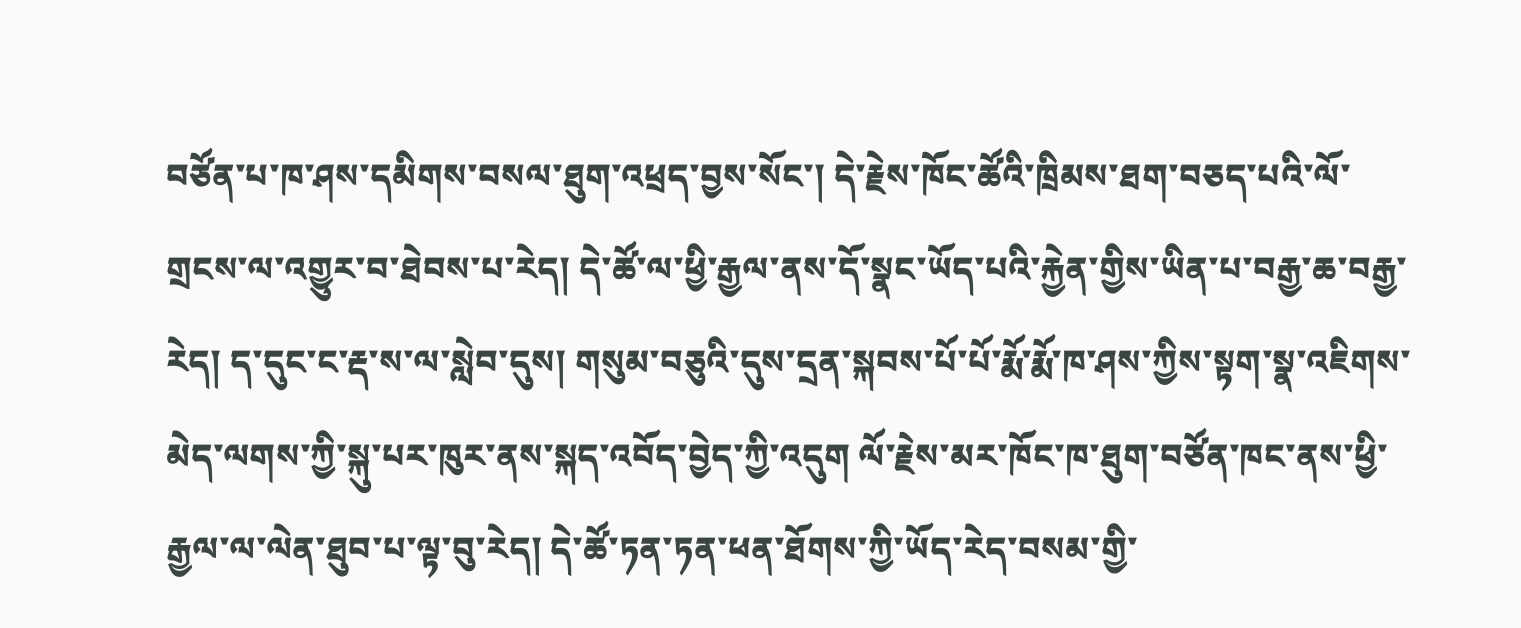བཙོན་པ་ཁ་ཤས་དམིགས་བསལ་ཐུག་འཕྲད་བྱས་སོང་། དེ་རྗེས་ཁོང་ཚོའི་ཁྲིམས་ཐག་བཅད་པའི་ལོ་གྲངས་ལ་འགྱུར་བ་ཐེབས་པ་རེད། དེ་ཚོ་ལ་ཕྱི་རྒྱལ་ནས་དོ་སྣང་ཡོད་པའི་རྐྱེན་གྱིས་ཡིན་པ་བརྒྱ་ཆ་བརྒྱ་རེད། ད་དུང་ང་རྡ་ས་ལ་སླེབ་དུས། གསུམ་བཅུའི་དུས་དྲན་སྐབས་པོ་པོ་རྨོ་རྨོ་ཁ་ཤས་ཀྱིས་སྟག་སྣ་འཇིགས་མེད་ལགས་ཀྱི་སྐུ་པར་ཁུར་ནས་སྐད་འབོད་བྱེད་ཀྱི་འདུག ལོ་རྗེས་མར་ཁོང་ཁ་ཐུག་བཙོན་ཁང་ནས་ཕྱི་རྒྱལ་ལ་ལེན་ཐུབ་པ་ལྟ་བུ་རེད། དེ་ཚོ་ཏན་ཏན་ཕན་ཐོགས་ཀྱི་ཡོད་རེད་བསམ་གྱི་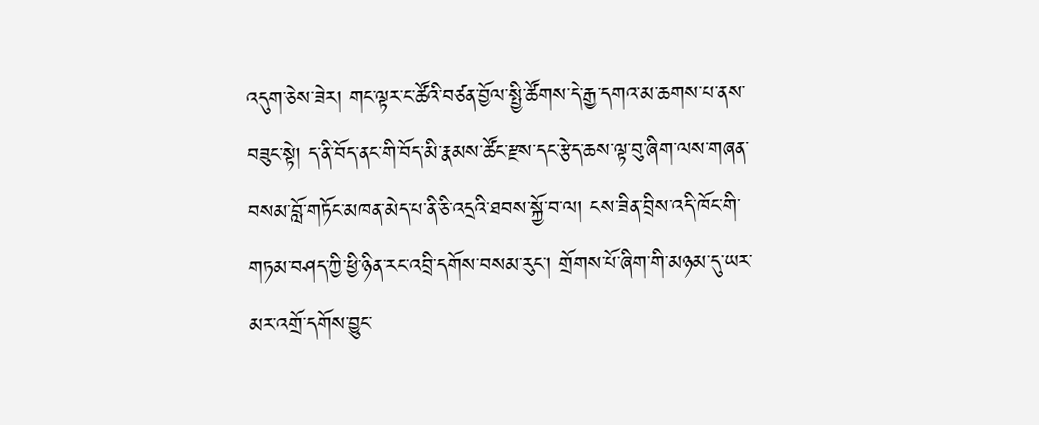འདུག་ཅེས་ཟེར། གང་ལྟར་ང་ཚོའི་བཙན་བྱོལ་སྤྱི་ཚོགས་དེ་རྒྱ་དགའ་མ་ཆགས་པ་ནས་བཟུང་སྟེ། ད་ནི་བོད་ནང་གི་བོད་མི་རྣམས་ཚོང་རྫས་དང་རྩེད་ཆས་ལྟ་བུ་ཞིག་ལས་གཞན་བསམ་བློ་གཏོང་མཁན་མེད་པ་ནི་ཅི་འདྲའི་ཐབས་སྐྱོ་བ་ལ། ངས་ཟིན་བྲིས་འདི་ཁོང་གི་གཏམ་བཤད་ཀྱི་ཕྱི་ཉིན་རང་འབྲི་དགོས་བསམ་རུང་། གྲོགས་པོ་ཞིག་གི་མཉམ་དུ་ཡར་མར་འགྲོ་དགོས་བྱུང་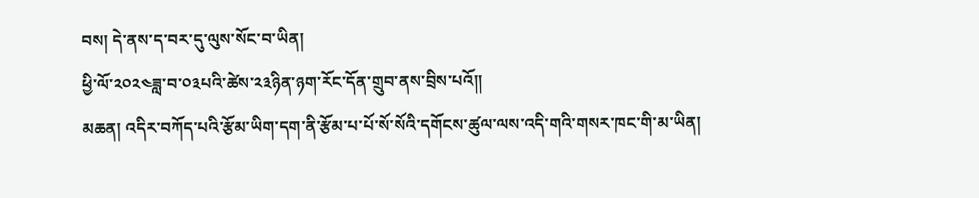བས། དེ་ནས་ད་བར་དུ་ལུས་སོང་བ་ཡིན།
ཕྱི་ལོ་༢༠༢༤ཟླ་བ་༠༣པའི་ཚེས་༢༣ཉིན་ཉག་རོང་དོན་གྲུབ་ནས་བྲིས་པའོ།།
མཆན། འདིར་བཀོད་པའི་རྩོམ་ཡིག་དག་ནི་རྩོམ་པ་པོ་སོ་སོའི་དགོངས་ཚུལ་ལས་འདི་གའི་གསར་ཁང་གི་མ་ཡིན།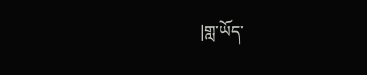|གླ་ཡོད་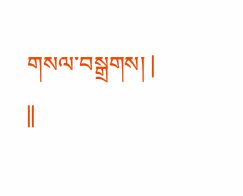གསལ་བསྒྲགས། |
||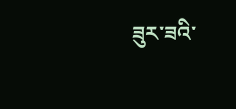ཟུར་ཟའི་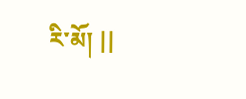རི་མོ། ||